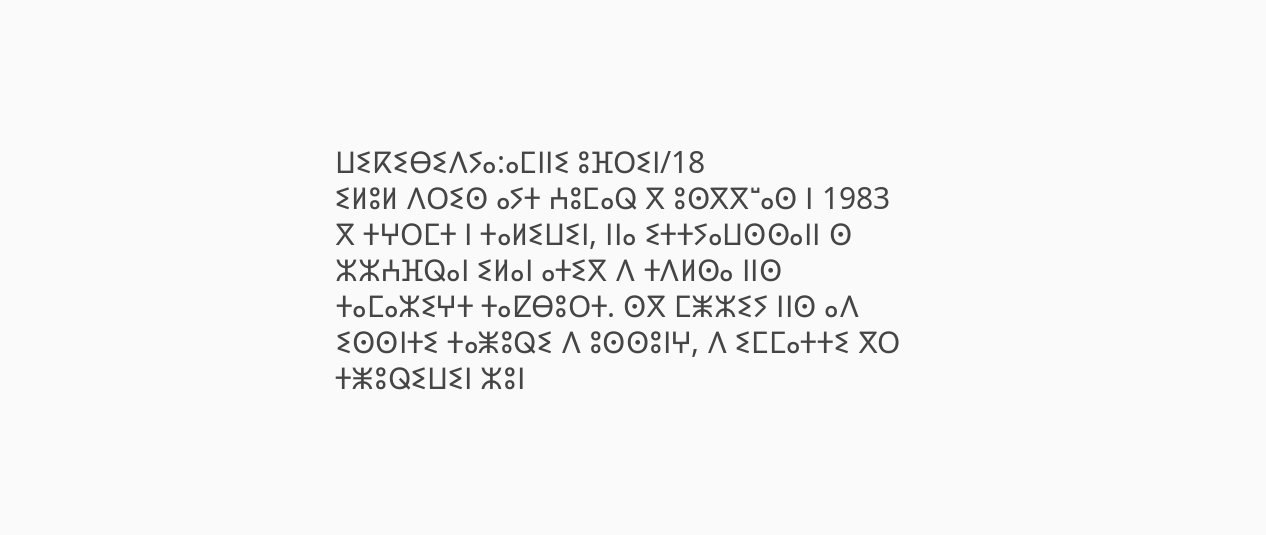ⵡⵉⴽⵉⴱⵉⴷⵢⴰ:ⴰⵎⵏⵏⵉ ⵓⴼⵔⵉⵏ/18
ⵉⵍⵓⵍ ⴷⵔⵉⵙ ⴰⵢⵜ ⵄⵓⵎⴰⵕ ⴳ ⵓⵙⴳⴳⵯⴰⵙ ⵏ 1983 ⴳ ⵜⵖⵔⵎⵜ ⵏ ⵜⴰⵍⵉⵡⵉⵏ, ⵏⵏⴰ ⵉⵜⵜⵢⴰⵡⵙⵙⴰⵏⵏ ⵙ ⵣⵣⵄⴼⵕⴰⵏ ⵉⵍⴰⵏ ⴰⵜⵉⴳ ⴷ ⵜⴷⵍⵙⴰ ⵏⵏⵙ ⵜⴰⵎⴰⵣⵉⵖⵜ ⵜⴰⵇⴱⵓⵔⵜ. ⵙⴳ ⵎⵥⵣⵉⵢ ⵏⵏⵙ ⴰⴷ ⵉⵙⵙⵏⵜⵉ ⵜⴰⵥⵓⵕⵉ ⴷ ⵓⵙⵙⵓⵏⵖ, ⴷ ⵉⵎⵎⴰⵜⵜⵉ ⴳⵔ ⵜⵥⵓⵕⵉⵡⵉⵏ ⵣⵓⵏ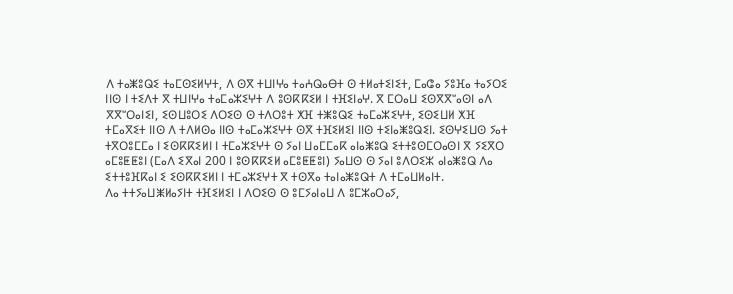ⴷ ⵜⴰⵥⵓⵕⵉ ⵜⴰⵎⵙⵉⵍⵖⵜ, ⴷ ⵙⴳ ⵜⵡⵏⵖⴰ ⵜⴰⵄⵕⴰⴱⵜ ⵙ ⵜⵍⴰⵜⵉⵏⵉⵜ, ⵎⴰⵛⴰ ⵢⵓⴼⴰ ⵜⴰⵢⵔⵉ ⵏⵏⵙ ⵏ ⵜⵉⴷⵜ ⴳ ⵜⵡⵏⵖⴰ ⵜⴰⵎⴰⵣⵉⵖⵜ ⴷ ⵓⵙⴽⴽⵉⵍ ⵏ ⵜⴼⵉⵏⴰⵖ. ⴳ ⵎⵔⴰⵡ ⵉⵙⴳⴳⵯⴰⵙⵏ ⴰⴷ ⴳⴳⵯⵔⴰⵏⵉⵏ, ⵉⵙⵡⵓⵔⵉ ⴷⵔⵉⵙ ⵙ ⵜⴷⵔⵓⵜ ⵅⴼ ⵜⵥⵓⵕⵉ ⵜⴰⵎⴰⵣⵉⵖⵜ, ⵉⵙⵉⵡⵍ ⵅⴼ ⵜⵎⴰⴳⵉⵜ ⵏⵏⵙ ⴷ ⵜⴷⵍⵙⴰ ⵏⵏⵙ ⵜⴰⵎⴰⵣⵉⵖⵜ ⵙⴳ ⵜⴼⵉⵍⵉⵏ ⵏⵏⵙ ⵜⵉⵏⴰⵥⵓⵕⵉⵏ. ⵉⵙⵖⵉⵡⵙ ⵢⴰⵜ ⵜⴳⵔⵓⵎⵎⴰ ⵏ ⵉⵙⴽⴽⵉⵍⵏ ⵏ ⵜⵎⴰⵣⵉⵖⵜ ⵙ ⵢⴰⵏ ⵡⴰⵎⵎⴰⴽ ⴰⵏⴰⵥⵓⵕ ⵉⵜⵜⵓⵙⵎⵔⴰⵙⵏ ⴳ ⵢⵉⴳⵔ ⴰⵎⵓⵟⵟⵓⵏ (ⵎⴰⴷ ⵉⴳⴰⵏ 200 ⵏ ⵓⵙⴽⴽⵉⵍ ⴰⵎⵓⵟⵟⵓⵏ) ⵢⴰⵡⵙ ⵙ ⵢⴰⵏ ⵓⴷⵔⵉⵣ ⴰⵏⴰⵥⵓⵕ ⴷⴰ ⵉⵜⵜⵓⴼⴽⴰⵏ ⵉ ⵉⵙⴽⴽⵉⵍⵏ ⵏ ⵜⵎⴰⵣⵉⵖⵜ ⴳ ⵜⵙⴳⴰ ⵜⴰⵏⴰⵥⵓⵕⵜ ⴷ ⵜⵎⴰⵡⵍⴰⵏⵜ.
ⴷⴰ ⵜⵜⵢⴰⵡⵥⵍⴰⵢⵏⵜ ⵜⴼⵉⵍⵉⵏ ⵏ ⴷⵔⵉⵙ ⵙ ⵓⵎⵢⴰⵏⴰⵡ ⴷ ⵓⵎⵣⴰⵔⴰⵢ,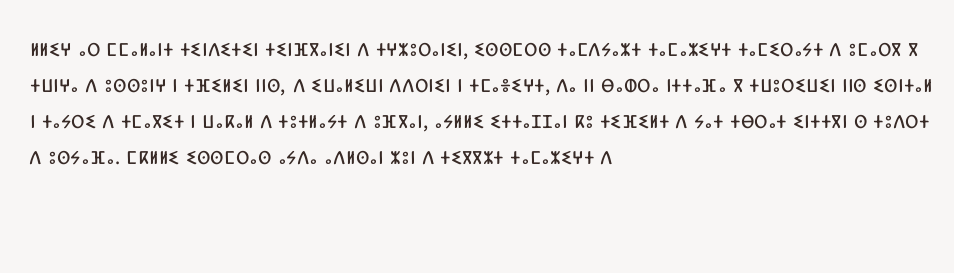ⵍⵍⵉⵖ ⴰⵔ ⵎⵎⴰⵍⴰⵏⵜ ⵜⵉⵏⴷⵉⵜⵉⵏ ⵜⵉⵏⴼⴳⴰⵏⵉⵏ ⴷ ⵜⵖⵣⵓⵔⴰⵏⵉⵏ, ⵉⵙⵙⵎⵔⵙ ⵜⴰⵎⴷⵢⴰⵣⵜ ⵜⴰⵎⴰⵣⵉⵖⵜ ⵜⴰⵎⵉⵔⴰⵢⵜ ⴷ ⵓⵎⴰⵔⴳ ⴳ ⵜⵡⵏⵖⴰ ⴷ ⵓⵙⵙⵓⵏⵖ ⵏ ⵜⴼⵉⵍⵉⵏ ⵏⵏⵙ, ⴷ ⵉⵡⴰⵍⵉⵡⵏ ⴷⴷⵔⵏⵉⵏ ⵏ ⵜⵎⴰⴻⵉⵖⵜ, ⴷⴰ ⵏⵏ ⴱⴰⵀⵔⴰ ⵏⵜⵜⴰⴼⴰ ⴳ ⵜⵡⵓⵔⵉⵡⵉⵏ ⵏⵏⵙ ⵉⵙⵏⵜⴰⵍ ⵏ ⵜⴰⵢⵔⵉ ⴷ ⵜⵎⴰⴳⵉⵜ ⵏ ⵡⴰⴽⴰⵍ ⴷ ⵜⵓⵜⵍⴰⵢⵜ ⴷ ⵓⴼⴳⴰⵏ, ⴰⵢⵍⵍⵉ ⵉⵜⵜⴰⵊⵊⴰⵏ ⴽⵓ ⵜⵉⴼⵉⵍⵜ ⴷ ⵢⴰⵜ ⵜⴱⵔⴰⵜ ⵉⵏⵜⵜⴳⵏ ⵙ ⵜⵓⴷⵔⵜ ⴷ ⵓⵙⵢⴰⴼⴰ. ⵎⴽⵍⵍⵉ ⵉⵙⵙⵎⵔⴰⵙ ⴰⵢⴷⴰ ⴰⴷⵍⵙⴰⵏ ⵣⵓⵏ ⴷ ⵜⵉⴳⴳⵣⵜ ⵜⴰⵎⴰⵣⵉⵖⵜ ⴷ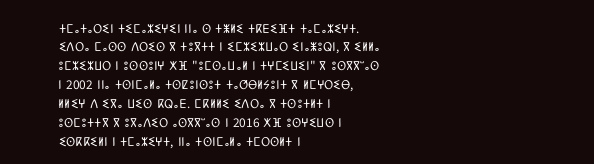ⵜⵎⴰⵜⴰⵔⵉⵏ ⵜⵉⵎⴰⵣⵉⵖⵉⵏ ⵏⵏⴰ ⵙ ⵜⵥⵍⵉ ⵜⴽⴹⵉⴼⵜ ⵜⴰⵎⴰⵣⵉⵖⵜ. ⵉⴷⵔⴰ ⵎⴰⵙⵙ ⴷⵔⵉⵙ ⴳ ⵜⵓⴳⵜⵜ ⵏ ⵉⵎⵣⵉⵣⵡⴰⵔ ⵉⵏⴰⵥⵓⵕⵏ, ⴳ ⵉⵍⵍⴰ ⵓⵎⵣⵉⵣⵡⵔ ⵏ ⵓⵙⵙⵓⵏⵖ ⵅⴼ "ⵓⵎⵙⴰⵡⴰⵍ ⵏ ⵜⵖⵎⵉⵡⵉⵏ" ⴳ ⵓⵙⴳⴳⵯⴰⵙ ⵏ 2002 ⵏⵏⴰ ⵜⵙⵏⵎⴰⵍⴰ ⵜⵙⵇⵓⵏⵙⵓⵜ ⵜⴰⵚⴱⵍⵢⵓⵏⵜ ⴳ ⵍⵎⵖⵔⵉⴱ, ⵍⵍⵉⵖ ⴷ ⵉⴳⴰ ⵡⵉⵙ ⴽⵕⴰⴹ. ⵎⴽⵍⵍⵉ ⵉⴷⵔⴰ ⴳ ⵜⵙⵓⵜⵍⵜ ⵏ ⵓⵙⵎⵓⵜⵜⴳ ⴳ ⵓⴳⴰⴷⵉⵔ ⴰⵙⴳⴳⵯⴰⵙ ⵏ 2016 ⵅⴼ ⵓⵙⵖⵉⵡⵙ ⵏ ⵉⵙⴽⴽⵉⵍⵏ ⵏ ⵜⵎⴰⵣⵉⵖⵜ, ⵏⵏⴰ ⵜⵙⵏⵎⴰⵍⴰ ⵜⵎⵔⵙⵍⵜ ⵏ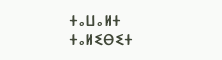ⵜⴰⵡⴰⵍⵜ ⵜⴰⵍⵉⴱⵉⵜ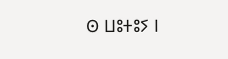ⵙ ⵡⵓⵜⵓⵢ ⵏ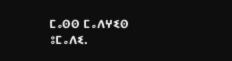ⵎⴰⵙⵙ ⵎⴰⴷⵖⵉⵙ ⵓⵎⴰⴷⵉ.